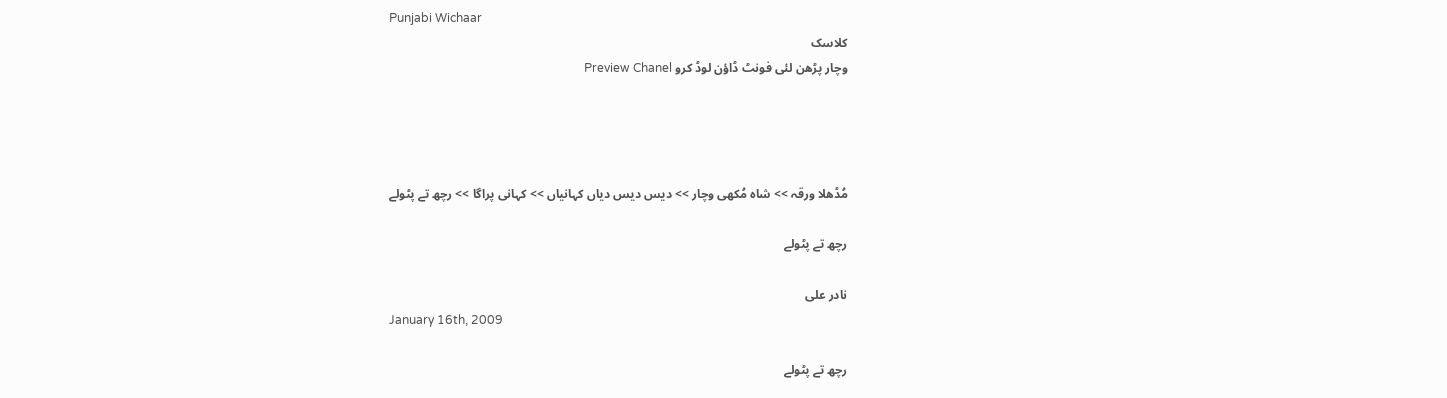Punjabi Wichaar
کلاسک
وچار پڑھن لئی فونٹ ڈاؤن لوڈ کرو Preview Chanel




مُڈھلا ورقہ >> شاہ مُکھی وچار >> دیس دیس دیاں کہانیاں >> کہانی پراگا >> رچھ تے پٹولے

رچھ تے پٹولے

نادر علی
January 16th, 2009

رچھ تے پٹولے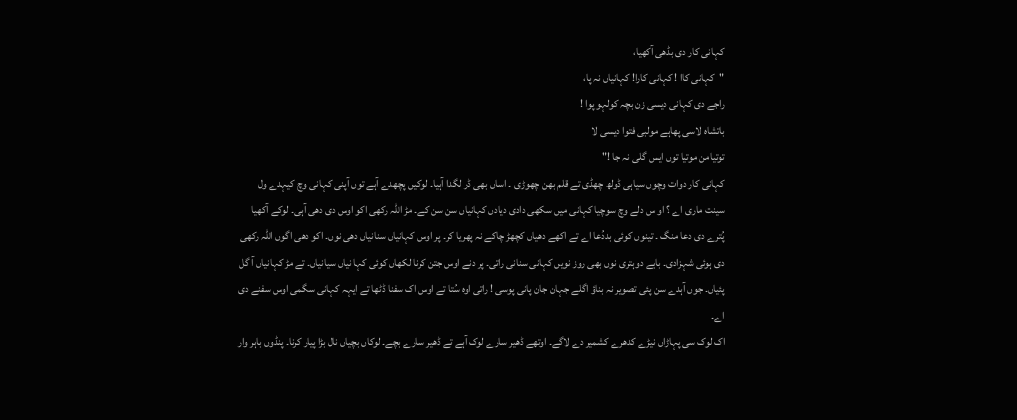کہانی کار دی بڈھی آکھیا،
"کہانی کاا ! کہانی کارا! کہانیاں نہ پا،
راجے دی کہانی دیسی زن بچہ کولہو پوا !
باتشاہ لاسی پھاہے مولبی فتوا دیسی لا
توتیامن موتیا توں ایس گلی نہ جا !"
کہانی کار دوات وچوں سیاہی ڈولھ چھڈی تے قلم بھن چھوڑی ۔ اساں بھی ڈر لگدا آہیا۔ لوکیں پچھدے آہے توں آپنی کہانی وچ کیہدے ول سینت ماری اے ؟ او س دلے وچ سوچیا کہانی میں سکھی دادی دیادں کہانیاں سن سن کے۔ مڑ اللہ رکھی اکو اوس دی دھی آہی۔ لوکے آکھیا پُترے دی دعا منگ ۔ تینوں کوئی بددُعا اے تے اکھے دھیاں کچھڑ چاکے نہ پھریا کر۔ پر اوس کہانیاں سنانیاں دھی نوں۔ اکو دھی اگوں اللہ رکھی دی ہوئی شہزادی۔ بابے دوہتری نوں بھی روز نویں کہانی سنانی راتی۔ پر دنے اوس جتن کرنا لکھاں کوئی کہا نیاں سیانیاں۔ تے مڑ کہانیاں آ گل پئیاں۔ جوں آہدے سن پئی تصویر نہ بناؤ اگلے جہان جان پانی پوسی ! راتی اوہ سُتا تے اوس اک سفنا ڈٹھا تے ایہہ کہانی سگمی اوس سفنے دی اے۔
اک لوک سی پہاڑاں نیڑے کدھرے کشمیر دے لاگے۔ اوتھے ڈھیر سارے لوک آہے تے ڈھیر سارے بچے۔ لوکاں بچیاں نال بڑا پیار کرنا۔ پنڈوں باہر وار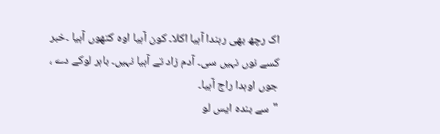اک رچھ بھی رہندا آہیا اکلا۔ کون آہیا اوہ کتھوں آہیا ۔خبر کسے نوں نہیں سی۔ آدم زاد تے آہیا نہیں۔ باہر لوکے دے ، جوں اوہدا راج آہیا۔
"سے بندہ ایس لو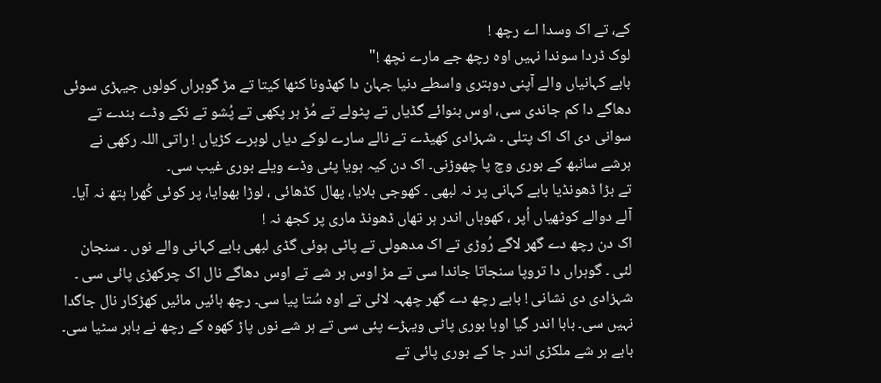کے، تے اک وسدا اے رچھ !
لوک ڈردا سوندا نہیں اوہ رچھ جے مارے نچھ !"
بابے کہانیاں والے آپنی دوہتری واسطے دنیا جہان دا کھڈونا کٹھا کیتا تے مڑ گوہراں کولوں جیہڑی سوئی دھاگے دا کم جاندی سی، اوس بنوائے گڈیاں تے پٹولے تے مُڑ ہر پکھی تے پُشو تے نکے وڈے بندے تے سوانی دی اک اک پتلی ۔ شہزادی کھیڈے تے نالے سارے لوکے دیاں لوہرے کڑیاں ! راتی اللہ رکھی نے ہرشے سانبھ کے بوری وچ پا چھوڑنی۔ اک دن کیہ ہویا پئی وڈے ویلے بوری غیب سی۔
تے بڑا ڈھونڈیا بابے کہانی پر نہ لبھی ۔ کھوجی بلایا، پھال کڈھائی ، لوڑا بھوایا، پر کوئی کُھرا ہتھ نہ آیا۔ آلے دوالے کوٹھیاں اُپر ، کھوہاں اندر ہر تھاں ڈھونڈ ماری پر کجھ نہ !
اک دن رچھ دے گھر لاگے رُوڑی تے اک مدھولی تے پاٹی ہوئی گڈی لبھی بابے کہانی والے نوں ۔ سنجان لئی ۔ گوہراں دا تروپا سنجاتا جاندا سی تے مڑ اوس ہر شے تے اوس دھاگے نال اک چرکھڑی پائی سی ۔ شہزادی دی نشانی ! بابے رچھ دے گھر چھہہ لائی تے اوہ سُتا پیا سی۔ رچھ ہائیں مائیں کھڑکار نال جاگدا نہیں سی۔ بابا اندر گیا اوہا بوری پاٹی ویہڑے پئی سی تے ہر شے نوں پاڑ کھوہ کے رچھ نے باہر سٹیا سی۔ بابے ہر شے ملکڑی اندر جا کے بوری پائی تے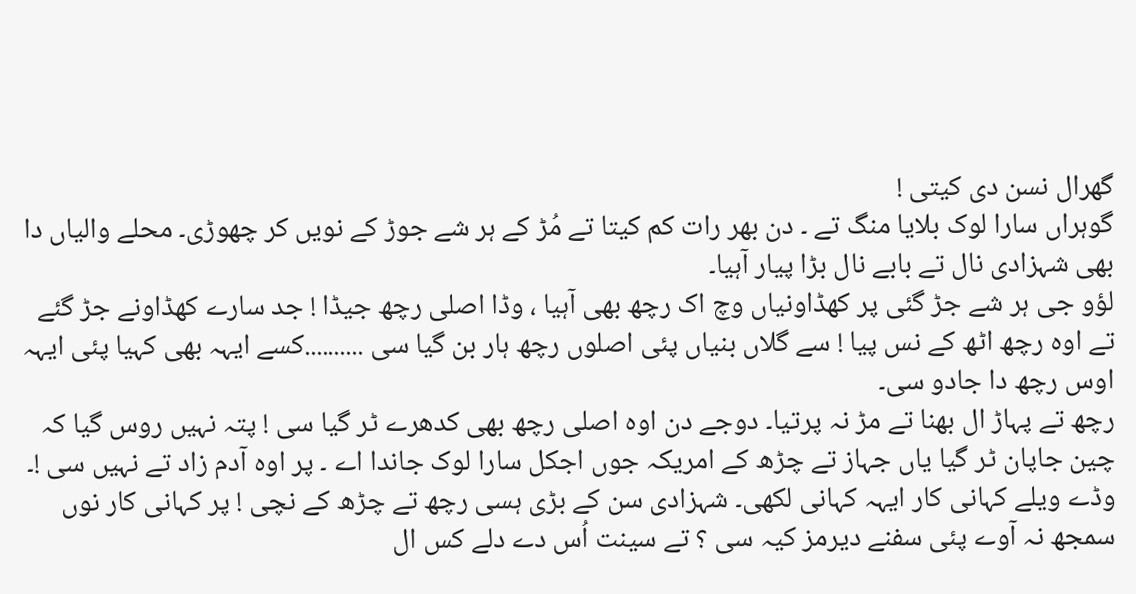گھرال نسن دی کیتی !
گوہراں سارا لوک بلایا منگ تے ۔ دن بھر رات کم کیتا تے مُڑ کے ہر شے جوڑ کے نویں کر چھوڑی۔ محلے والیاں دا بھی شہزادی نال تے بابے نال بڑا پیار آہیا۔
لؤو جی ہر شے جڑ گئی پر کھڈاونیاں وچ اک رچھ بھی آہیا ، وڈا اصلی رچھ جیڈا ! جد سارے کھڈاونے جڑ گئے تے اوہ رچھ اٹھ کے نس پیا ! سے گلاں بنیاں پئی اصلوں رچھ ہار بن گیا سی ..........کسے ایہہ بھی کہیا پئی ایہہ اوس رچھ دا جادو سی۔
رچھ تے پہاڑ ال بھنا تے مڑ نہ پرتیا۔ دوجے دن اوہ اصلی رچھ بھی کدھرے ٹر گیا سی ! پتہ نہیں روس گیا کہ چین جاپان ٹر گیا یاں جہاز تے چڑھ کے امریکہ جوں اجکل سارا لوک جاندا اے ۔ پر اوہ آدم زاد تے نہیں سی !۔
وڈے ویلے کہانی کار ایہہ کہانی لکھی۔ شہزادی سن کے بڑی ہسی رچھ تے چڑھ کے نچی ! پر کہانی کار نوں سمجھ نہ آوے پئی سفنے دیرمز کیہ سی ؟ تے سینت اُس دے دلے کس ال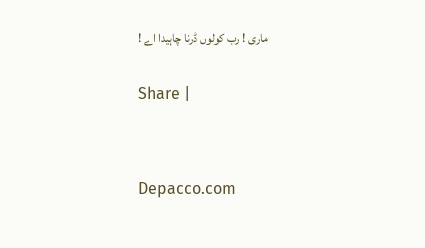ماری ! رب کولوں ڈرنا چاہیدا اے !


Share |




Depacco.com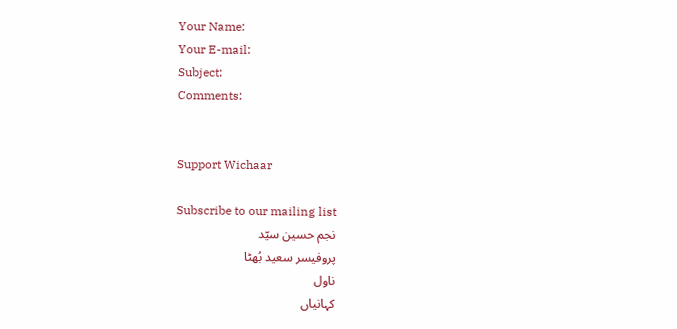Your Name:
Your E-mail:
Subject:
Comments:


Support Wichaar

Subscribe to our mailing list
نجم حسین سیّد
پروفیسر سعید بُھٹا
ناول
کہانیاں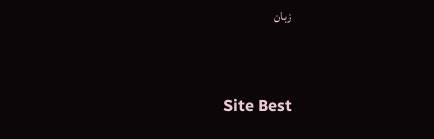زبان



Site Best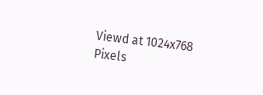Viewd at 1024x768 Pixels